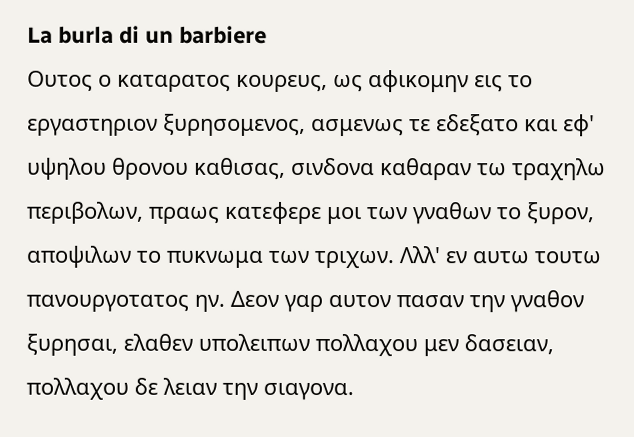La burla di un barbiere
Ουτος ο καταρατος κουρευς, ως αφικομην εις το εργαστηριον ξυρησομενος, ασμενως τε εδεξατο και εφ' υψηλου θρονου καθισας, σινδονα καθαραν τω τραχηλω περιβολων, πραως κατεφερε μοι των γναθων το ξυρον, αποψιλων το πυκνωμα των τριχων. Λλλ' εν αυτω τουτω πανουργοτατος ην. Δεον γαρ αυτον πασαν την γναθον ξυρησαι, ελαθεν υπολειπων πολλαχου μεν δασειαν, πολλαχου δε λειαν την σιαγονα.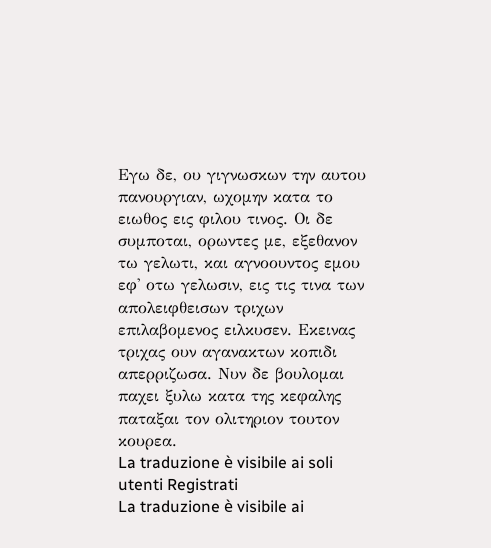Εγω δε, ου γιγνωσκων την αυτου πανουργιαν, ωχομην κατα το ειωθος εις φιλου τινος. Οι δε συμποται, ορωντες με, εξεθανον τω γελωτι, και αγνοουντος εμου εφ' οτω γελωσιν, εις τις τινα των απολειφθεισων τριχων επιλαβομενος ειλκυσεν. Εκεινας τριχας ουν αγανακτων κοπιδι απερριζωσα. Νυν δε βουλομαι παχει ξυλω κατα της κεφαλης παταξαι τον ολιτηριον τουτον κουρεα.
La traduzione è visibile ai soli utenti Registrati
La traduzione è visibile ai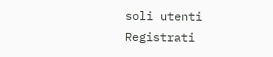soli utenti Registrati